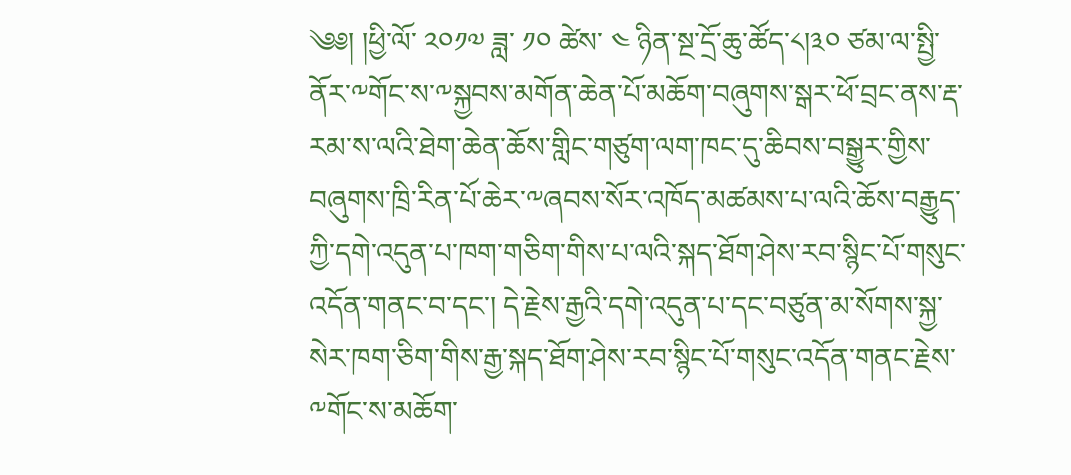༄༅། །ཕྱི་ལོ་ ༢༠༡༧ ཟླ་ ༡༠ ཚེས་ ༤ ཉིན་སྔ་དྲོ་ཆུ་ཚོད་༨།༣༠ ཙམ་ལ་སྤྱི་ནོར་༸གོང་ས་༸སྐྱབས་མགོན་ཆེན་པོ་མཆོག་བཞུགས་སྒར་ཕོ་བྲང་ནས་རྡ་རམ་ས་ལའི་ཐེག་ཆེན་ཆོས་གླིང་གཙུག་ལག་ཁང་དུ་ཆིབས་བསྒྱུར་གྱིས་བཞུགས་ཁྲི་རིན་པོ་ཆེར་༸ཞབས་སོར་འཁོད་མཚམས་པ་ལའི་ཆོས་བརྒྱུད་ཀྱི་དགེ་འདུན་པ་ཁག་གཅིག་གིས་པ་ལའི་སྐད་ཐོག་ཤེས་རབ་སྙིང་པོ་གསུང་འདོན་གནང་བ་དང་། དེ་རྗེས་རྒྱའི་དགེ་འདུན་པ་དང་བཙུན་མ་སོགས་སྐྱ་སེར་ཁག་ཅིག་གིས་རྒྱ་སྐད་ཐོག་ཤེས་རབ་སྙིང་པོ་གསུང་འདོན་གནང་རྗེས་༸གོང་ས་མཆོག་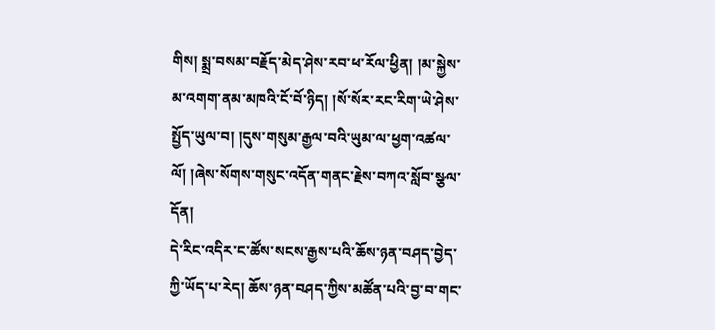གིས། སྨྲ་བསམ་བརྗོད་མེད་ཤེས་རབ་ཕ་རོལ་ཕྱིན། །མ་སྐྱེས་མ་འགག་ནམ་མཁའི་ངོ་བོ་ཉིད། །སོ་སོར་རང་རིག་ཡེ་ཤེས་སྤྱོད་ཡུལ་བ། །དུས་གསུམ་རྒྱལ་བའི་ཡུམ་ལ་ཕྱག་འཚལ་ལོ། །ཞེས་སོགས་གསུང་འདོན་གནང་རྗེས་བཀའ་སློབ་སྩལ་དོན།
དེ་རིང་འདིར་ང་ཚོས་སངས་རྒྱས་པའི་ཆོས་ཉན་བཤད་བྱེད་ཀྱི་ཡོད་པ་རེད། ཆོས་ཉན་བཤད་ཀྱིས་མཚོན་པའི་བྱ་བ་གང་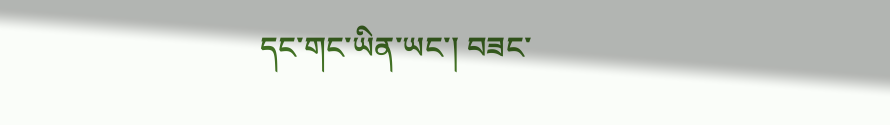དང་གང་ཡིན་ཡང་། བཟང་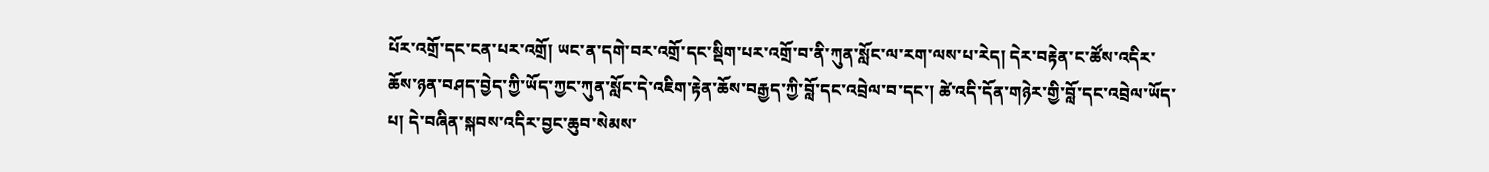པོར་འགྲོ་དང་ངན་པར་འགྲོ། ཡང་ན་དགེ་བར་འགྲོ་དང་སྡིག་པར་འགྲོ་བ་ནི་ཀུན་སློང་ལ་རག་ལས་པ་རེད། དེར་བརྟེན་ང་ཚོས་འདིར་ཆོས་ཉན་བཤད་བྱེད་ཀྱི་ཡོད་ཀྱང་ཀུན་སློང་དེ་འཇིག་རྟེན་ཆོས་བརྒྱད་ཀྱི་བློ་དང་འབྲེལ་བ་དང་། ཚེ་འདི་དོན་གཉེར་གྱི་བློ་དང་འབྲེལ་ཡོད་པ། དེ་བཞིན་སྐབས་འདིར་བྱང་ཆུབ་སེམས་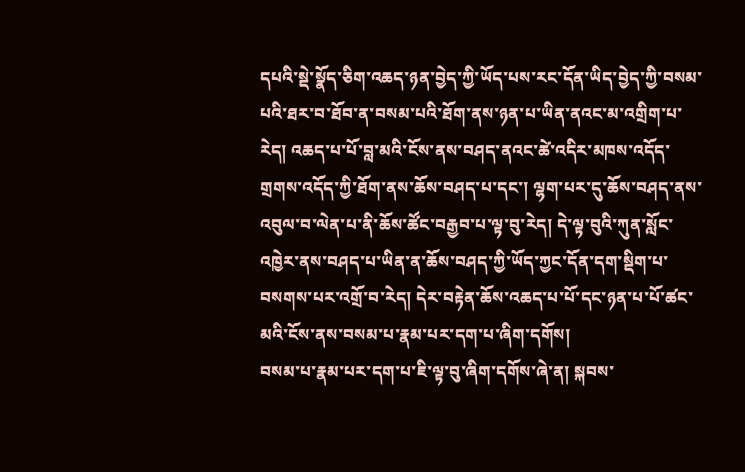དཔའི་སྡེ་སྣོད་ཅིག་འཆད་ཉན་བྱེད་ཀྱི་ཡོད་པས་རང་དོན་ཡིད་བྱེད་ཀྱི་བསམ་པའི་ཐར་བ་ཐོབ་ན་བསམ་པའི་ཐོག་ནས་ཉན་པ་ཡིན་ནའང་མ་འགྲིག་པ་རེད། འཆད་པ་པོ་བླ་མའི་ངོས་ནས་བཤད་ནའང་ཚེ་འདིར་མཁས་འདོད་གྲགས་འདོད་ཀྱི་ཐོག་ནས་ཆོས་བཤད་པ་དང་། ལྷག་པར་དུ་ཆོས་བཤད་ནས་འབུལ་བ་ལེན་པ་ནི་ཆོས་ཚོང་བརྒྱབ་པ་ལྟ་བུ་རེད། དེ་ལྟ་བུའི་ཀུན་སློང་འཁྱེར་ནས་བཤད་པ་ཡིན་ན་ཆོས་བཤད་ཀྱི་ཡོད་ཀྱང་དོན་དག་སྡིག་པ་བསགས་པར་འགྲོ་བ་རེད། དེར་བརྟེན་ཆོས་འཆད་པ་པོ་དང་ཉན་པ་པོ་ཚང་མའི་ངོས་ནས་བསམ་པ་རྣམ་པར་དག་པ་ཞིག་དགོས།
བསམ་པ་རྣམ་པར་དག་པ་ཇི་ལྟ་བུ་ཞིག་དགོས་ཞེ་ན། སྐབས་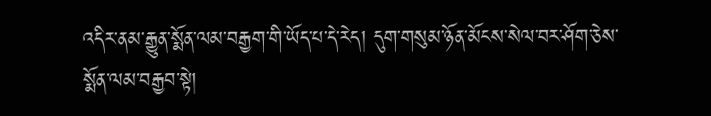འདིར་ནམ་རྒྱུན་སྨོན་ལམ་བརྒྱག་གི་ཡོད་པ་དེ་རེད། དུག་གསུམ་ཉོན་མོངས་སེལ་བར་ཤོག་ཅེས་སྨོན་ལམ་བརྒྱབ་སྟེ།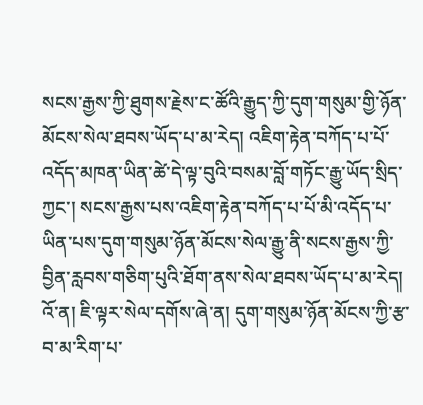སངས་རྒྱས་ཀྱི་ཐུགས་རྗེས་ང་ཚོའི་རྒྱུད་ཀྱི་དུག་གསུམ་གྱི་ཉོན་མོངས་སེལ་ཐབས་ཡོད་པ་མ་རེད། འཇིག་རྟེན་བཀོད་པ་པོ་འདོད་མཁན་ཡིན་ཚེ་དེ་ལྟ་བུའི་བསམ་བློ་གཏོང་རྒྱུ་ཡོད་སྲིད་ཀྱང་། སངས་རྒྱས་པས་འཇིག་རྟེན་བཀོད་པ་པོ་མི་འདོད་པ་ཡིན་པས་དུག་གསུམ་ཉོན་མོངས་སེལ་རྒྱུ་ནི་སངས་རྒྱས་ཀྱི་བྱིན་རླབས་གཅིག་པུའི་ཐོག་ནས་སེལ་ཐབས་ཡོད་པ་མ་རེད། འོ་ན། ཇི་ལྟར་སེལ་དགོས་ཞེ་ན། དུག་གསུམ་ཉོན་མོངས་ཀྱི་རྩ་བ་མ་རིག་པ་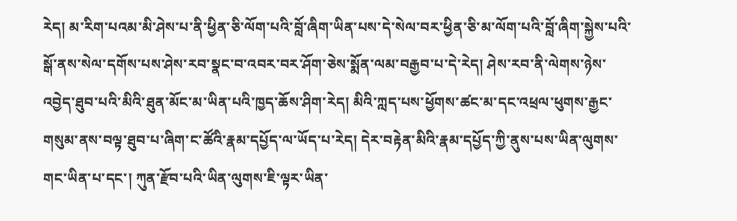རེད། མ་རིག་པའམ་མི་ཤེས་པ་ནི་ཕྱིན་ཅི་ལོག་པའི་བློ་ཞིག་ཡིན་པས་དེ་སེལ་བར་ཕྱིན་ཅི་མ་ལོག་པའི་བློ་ཞིག་སྐྱེས་པའི་སྒོ་ནས་སེལ་དགོས་པས་ཤེས་རབ་སྣང་བ་འབར་བར་ཤོག་ཅེས་སྨོན་ལམ་བརྒྱབ་པ་དེ་རེད། ཤེས་རབ་ནི་ལེགས་ཉེས་འབྱེད་ཐུབ་པའི་མིའི་ཐུན་མོང་མ་ཡིན་པའི་ཁྱད་ཆོས་ཤིག་རེད། མིའི་ཀླད་པས་ཕྱོགས་ཚང་མ་དང་འཕྲལ་ཕུགས་རྒྱང་གསུམ་ནས་བལྟ་ཐུབ་པ་ཞིག་ང་ཚོའི་རྣམ་དཔྱོད་ལ་ཡོད་པ་རེད། དེར་བརྟེན་མིའི་རྣམ་དཔྱོད་ཀྱི་ནུས་པས་ཡིན་ལུགས་གང་ཡིན་པ་དང་། ཀུན་རྫོབ་པའི་ཡིན་ལུགས་ཇི་ལྟར་ཡིན་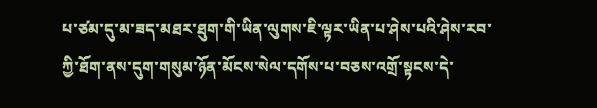པ་ཙམ་དུ་མ་ཟད་མཐར་ཐུག་གི་ཡིན་ལུགས་ཇི་ལྟར་ཡིན་པ་ཤེས་པའི་ཤེས་རབ་ཀྱི་ཐོག་ནས་དུག་གསུམ་ཉོན་མོངས་སེལ་དགོས་པ་བཅས་འགྲོ་སྟངས་དེ་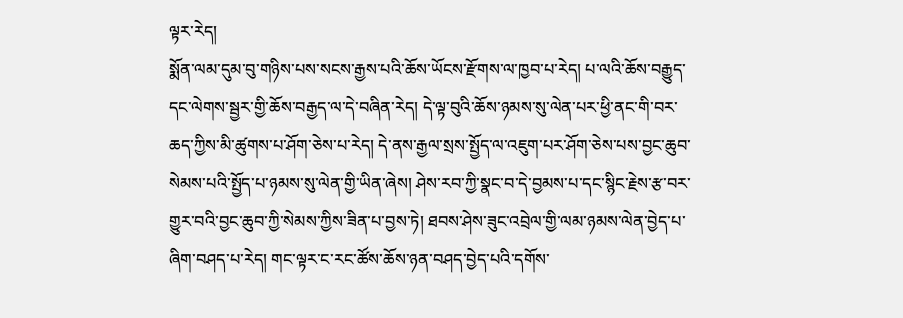ལྟར་རེད།
སྨོན་ལམ་དུམ་བུ་གཉིས་པས་སངས་རྒྱས་པའི་ཆོས་ཡོངས་རྫོགས་ལ་ཁྱབ་པ་རེད། པ་ལའི་ཆོས་བརྒྱུད་དང་ལེགས་སྦྱར་གྱི་ཆོས་བརྒྱད་ལ་དེ་བཞིན་རེད། དེ་ལྟ་བུའི་ཆོས་ཉམས་སུ་ལེན་པར་ཕྱི་ནང་གི་བར་ཆད་ཀྱིས་མི་ཚུགས་པ་ཤོག་ཅེས་པ་རེད། དེ་ནས་རྒྱལ་སྲས་སྤྱོད་ལ་འཇུག་པར་ཤོག་ཅེས་པས་བྱང་ཆུབ་སེམས་པའི་སྤྱོད་པ་ཉམས་སུ་ལེན་གྱི་ཡིན་ཞེས། ཤེས་རབ་ཀྱི་སྣང་བ་དེ་བྱམས་པ་དང་སྙིང་རྗེས་རྩ་བར་གྱུར་བའི་བྱང་ཆུབ་ཀྱི་སེམས་ཀྱིས་ཟིན་པ་བྱས་ཏེ། ཐབས་ཤེས་ཟུང་འབྲེལ་གྱི་ལམ་ཉམས་ལེན་བྱེད་པ་ཞིག་བཤད་པ་རེད། གང་ལྟར་ང་རང་ཚོས་ཆོས་ཉན་བཤད་བྱེད་པའི་དགོས་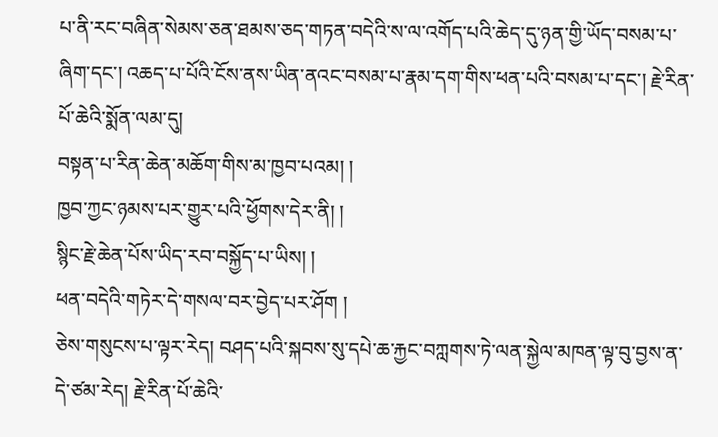པ་ནི་རང་བཞིན་སེམས་ཅན་ཐམས་ཅད་གཏན་བདེའི་ས་ལ་འགོད་པའི་ཆེད་དུ་ཉན་གྱི་ཡོད་བསམ་པ་ཞིག་དང་། འཆད་པ་པོའི་ངོས་ནས་ཡིན་ནའང་བསམ་པ་རྣམ་དག་གིས་ཕན་པའི་བསམ་པ་དང་། རྗེ་རིན་པོ་ཆེའི་སྨོན་ལམ་དུ།
བསྟན་པ་རིན་ཆེན་མཆོག་གིས་མ་ཁྱབ་པའམ། །
ཁྱབ་ཀྱང་ཉམས་པར་གྱུར་པའི་ཕྱོགས་དེར་ནི། །
སྙིང་རྗེ་ཆེན་པོས་ཡིད་རབ་བསྐྱོད་པ་ཡིས། །
ཕན་བདེའི་གཏེར་དེ་གསལ་བར་བྱེད་པར་ཤོག །
ཅེས་གསུངས་པ་ལྟར་རེད། བཤད་པའི་སྐབས་སུ་དཔེ་ཆ་རྐྱང་བཀླགས་ཏེ་ལན་སྐྱེལ་མཁན་ལྟ་བུ་བྱས་ན་དེ་ཙམ་རེད། རྗེ་རིན་པོ་ཆེའི་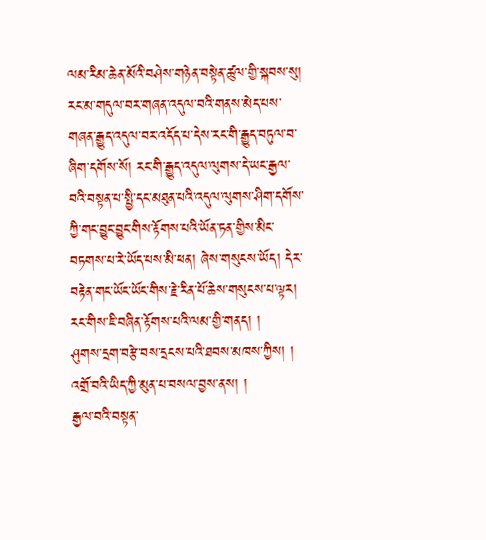ལམ་རིམ་ཆེན་མོའི་བཤེས་གཉེན་བསྟེན་ཚུལ་གྱི་སྐབས་སུ། རང་མ་གདུལ་བར་གཞན་འདུལ་བའི་གནས་མེད་པས་གཞན་རྒྱུད་འདུལ་བར་འདོད་པ་དེས་རང་གི་རྒྱུད་བཏུལ་བ་ཞིག་དགོས་སོ། རང་གི་རྒྱུད་འདུལ་ལུགས་དེ་ཡང་རྒྱལ་བའི་བསྟན་པ་སྤྱི་དང་མཐུན་པའི་འདུལ་ལུགས་ཤིག་དགོས་ཀྱི་གང་བྱུང་བྱུང་གིས་རྟོགས་པའི་ཡོན་ཏན་གྱིས་མིང་བཏགས་པ་རེ་ཡོད་པས་མི་ཕན། ཞེས་གསུངས་ཡོད། དེར་བརྟེན་གང་ཡོང་ཡོང་གིས་རྗེ་རིན་པོ་ཆེས་གསུངས་པ་ལྟར།
རང་གིས་ཇི་བཞིན་རྟོགས་པའི་ལམ་གྱི་གནད། །
ཤུགས་དྲག་བརྩེ་བས་དྲངས་པའི་ཐབས་མཁས་ཀྱིས། །
འགྲོ་བའི་ཡིད་ཀྱི་མུན་པ་བསལ་བྱས་ནས། །
རྒྱལ་བའི་བསྟན་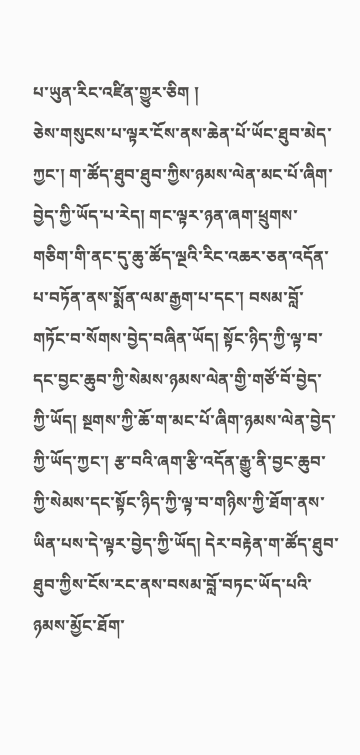པ་ཡུན་རིང་འཛིན་གྱུར་ཅིག །
ཅེས་གསུངས་པ་ལྟར་ངོས་ནས་ཆེན་པོ་ཡོང་ཐུབ་མེད་ཀྱང་། ག་ཚོད་ཐུབ་ཐུབ་ཀྱིས་ཉམས་ལེན་མང་པོ་ཞིག་བྱེད་ཀྱི་ཡོད་པ་རེད། གང་ལྟར་ཉན་ཞག་ཕྲུགས་གཅིག་གི་ནང་དུ་ཆུ་ཚོད་ལྔའི་རིང་འཆར་ཅན་འདོན་པ་བཏོན་ནས་སྨོན་ལམ་རྒྱག་པ་དང་། བསམ་བློ་གཏོང་བ་སོགས་བྱེད་བཞིན་ཡོད། སྟོང་ཉིད་ཀྱི་ལྟ་བ་དང་བྱང་ཆུབ་ཀྱི་སེམས་ཉམས་ལེན་གྱི་གཙོ་བོ་བྱེད་ཀྱི་ཡོད། སྔགས་ཀྱི་ཆོ་ག་མང་པོ་ཞིག་ཉམས་ལེན་བྱེད་ཀྱི་ཡོད་ཀྱང་། རྩ་བའི་ཞག་རྩི་འདོན་རྒྱུ་ནི་བྱང་ཆུབ་ཀྱི་སེམས་དང་སྟོང་ཉིད་ཀྱི་ལྟ་བ་གཉིས་ཀྱི་ཐོག་ནས་ཡིན་པས་དེ་ལྟར་བྱེད་ཀྱི་ཡོད། དེར་བརྟེན་ག་ཚོད་ཐུབ་ཐུབ་ཀྱིས་ངོས་རང་ནས་བསམ་བློ་བཏང་ཡོད་པའི་ཉམས་མྱོང་ཐོག་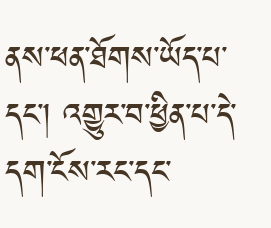ནས་ཕན་ཐོགས་ཡོད་པ་དང་། འགྱུར་བ་ཕྱིན་པ་དེ་དག་ངོས་རང་དང་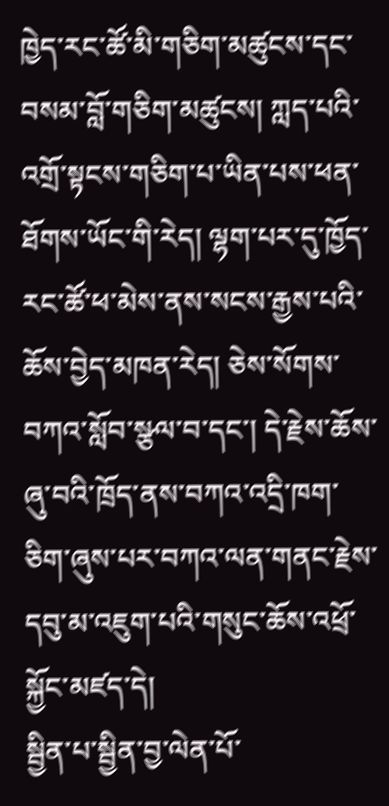ཁྱེད་རང་ཚོ་མི་གཅིག་མཚུངས་དང་བསམ་བློ་གཅིག་མཚུངས། ཀླད་པའི་འགྲོ་སྟངས་གཅིག་པ་ཡིན་པས་ཕན་ཐོགས་ཡོང་གི་རེད། ལྷག་པར་དུ་ཁྱོད་རང་ཚོ་ཕ་མེས་ནས་སངས་རྒྱས་པའི་ཆོས་བྱེད་མཁན་རེད། ཅེས་སོགས་བཀའ་སློབ་སྩལ་བ་དང་། དེ་རྗེས་ཆོས་ཞུ་བའི་ཁྲོད་ནས་བཀའ་འདྲི་ཁག་ཅིག་ཞུས་པར་བཀའ་ལན་གནང་རྗེས་དབུ་མ་འཇུག་པའི་གསུང་ཆོས་འཕྲོ་སྐྱོང་མཛད་དེ།
སྦྱིན་པ་སྦྱིན་བྱ་ལེན་པོ་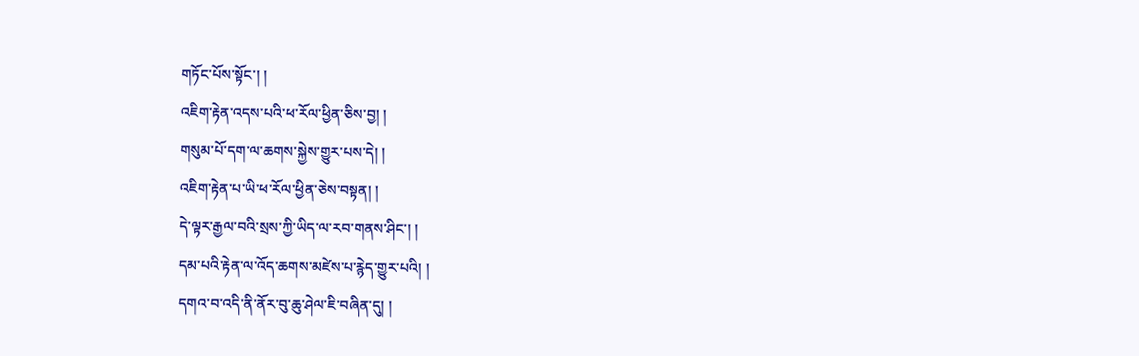གཏོང་པོས་སྟོང་། །
འཇིག་རྟེན་འདས་པའི་ཕ་རོལ་ཕྱིན་ཅིས་བྱ། །
གསུམ་པོ་དག་ལ་ཆགས་སྐྱེས་གྱུར་པས་དེ། །
འཇིག་རྟེན་པ་ཡི་ཕ་རོལ་ཕྱིན་ཅེས་བསྟན། །
དེ་ལྟར་རྒྱལ་བའི་སྲས་ཀྱི་ཡིད་ལ་རབ་གནས་ཤིང་། །
དམ་པའི་རྟེན་ལ་འོད་ཆགས་མཛེས་པ་རྙེད་གྱུར་པའི། །
དགའ་བ་འདི་ནི་ནོར་བུ་ཆུ་ཤེལ་ཇི་བཞིན་དུ། །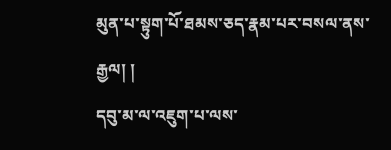མུན་པ་སྟུག་པོ་ཐམས་ཅད་རྣམ་པར་བསལ་ནས་རྒྱལ། །
དབུ་མ་ལ་འཇུག་པ་ལས་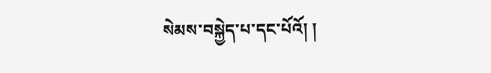སེམས་བསྐྱེད་པ་དང་པོའོ། །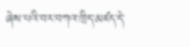ཞེས་པའི་བར་བཀའ་ཁྲིད་མཛད་དེ་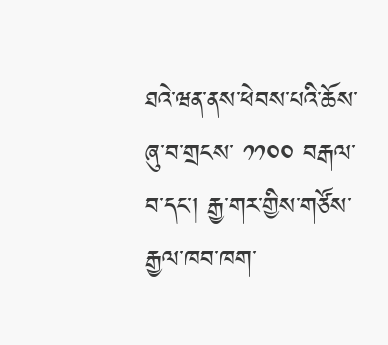ཐའེ་ཝན་ནས་ཕེབས་པའི་ཆོས་ཞུ་བ་གྲངས་ ༡༡༠༠ བརྒལ་བ་དང་། རྒྱ་གར་གྱིས་གཙོས་རྒྱལ་ཁབ་ཁག་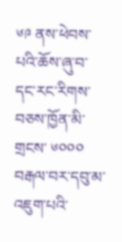༦༩ ནས་ཕེབས་པའི་ཆོས་ཞུ་བ་དང་རང་རིགས་བཅས་ཁྱོན་མི་གྲངས་ ༦༠༠༠ བརྒལ་བར་དབུ་མ་འཇུག་པའི་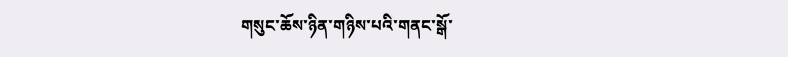གསུང་ཆོས་ཉིན་གཉིས་པའི་གནང་སྒོ་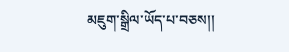མཇུག་སྒྲིལ་ཡོད་པ་བཅས།།